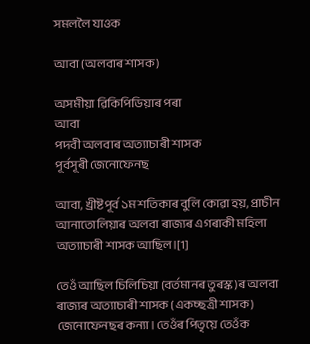সমললৈ যাওক

আবা (অলবাৰ শাসক)

অসমীয়া ৱিকিপিডিয়াৰ পৰা
আবা
পদবী অলবাৰ অত্যাচাৰী শাসক
পূৰ্বসূৰী জেনোফেনছ

আবা, খ্ৰীষ্টপূৰ্ব ১ম শতিকাৰ বুলি কোৱা হয়, প্ৰাচীন আনাতোলিয়াৰ অলবা ৰাজ্যৰ এগৰাকী মহিলা অত্যাচাৰী শাসক আছিল।[1]

তেওঁ আছিল চিলিচিয়া (বৰ্তমানৰ তুৰস্ক)ৰ অলবা ৰাজ্যৰ অত্যাচাৰী শাসক (একচ্ছত্ৰী শাসক) জেনোফেনছৰ কন্যা। তেওঁৰ পিতৃয়ে তেওঁক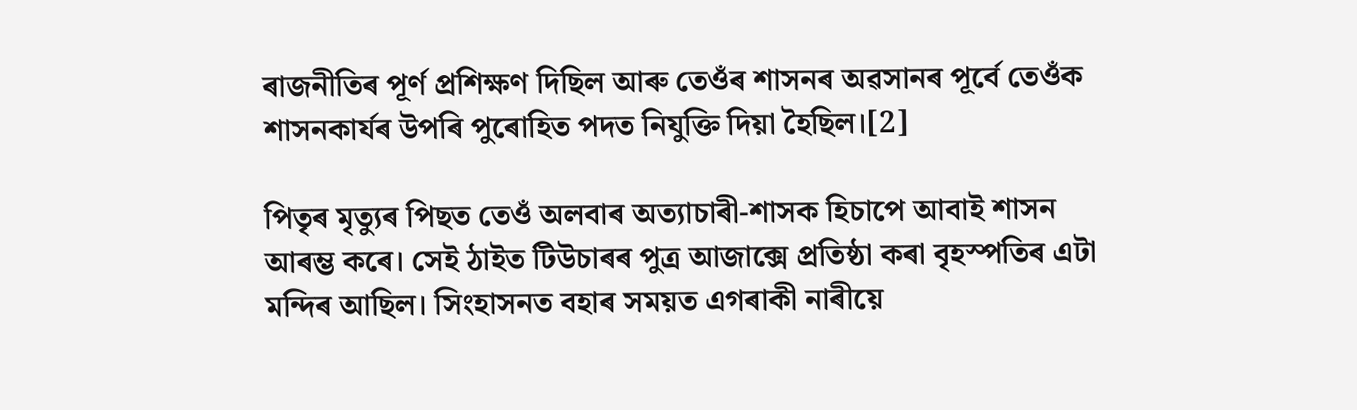ৰাজনীতিৰ পূৰ্ণ প্ৰশিক্ষণ দিছিল আৰু তেওঁৰ শাসনৰ অৱসানৰ পূৰ্বে তেওঁক শাসনকাৰ্যৰ উপৰি পুৰোহিত পদত নিযুক্তি দিয়া হৈছিল।[2]

পিতৃৰ মৃত্যুৰ পিছত তেওঁ অলবাৰ অত্যাচাৰী-শাসক হিচাপে আবাই শাসন আৰম্ভ কৰে। সেই ঠাইত টিউচাৰৰ পুত্ৰ আজাক্সে প্ৰতিষ্ঠা কৰা বৃহস্পতিৰ এটা মন্দিৰ আছিল। সিংহাসনত বহাৰ সময়ত এগৰাকী নাৰীয়ে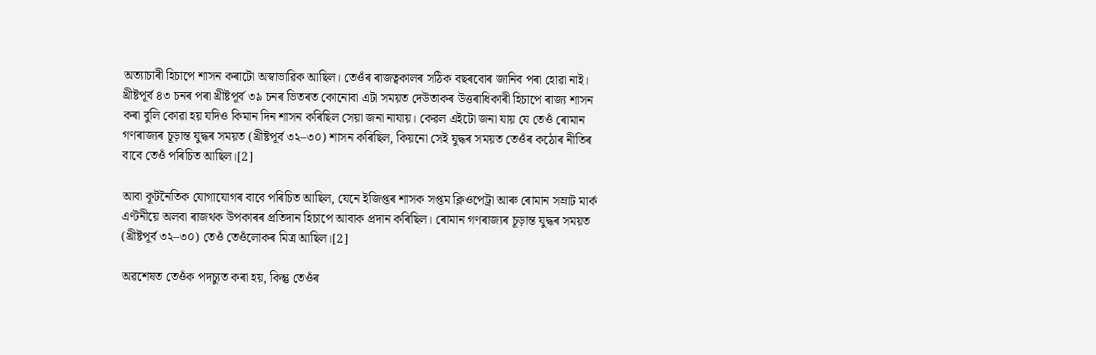অত্যাচাৰী হিচাপে শাসন কৰাটো অস্বাভাৱিক আছিল। তেওঁৰ ৰাজত্বকালৰ সঠিক বছৰবোৰ জানিব পৰা হোৱা নাই। খ্ৰীষ্টপূৰ্ব ৪৩ চনৰ পৰা খ্ৰীষ্টপূৰ্ব ৩৯ চনৰ ভিতৰত কোনোবা এটা সময়ত দেউতাকৰ উত্তৰাধিকাৰী হিচাপে ৰাজ্য শাসন কৰা বুলি কোৱা হয় যদিও কিমান দিন শাসন কৰিছিল সেয়া জনা নাযায়। কেৱল এইটো জনা যায় যে তেওঁ ৰোমান গণৰাজ্যৰ চূড়ান্ত যুদ্ধৰ সময়ত (খ্ৰীষ্টপূৰ্ব ৩২–৩০) শাসন কৰিছিল, কিয়নো সেই যুদ্ধৰ সময়ত তেওঁৰ কঠোৰ নীতিৰ বাবে তেওঁ পৰিচিত আছিল।[2]

আবা কূটনৈতিক যোগাযোগৰ বাবে পৰিচিত আছিল, যেনে ইজিপ্তৰ শাসক সপ্তম ক্লিওপেট্ৰা আৰু ৰোমান সম্ৰাট মাৰ্ক এণ্টনীয়ে অলবা ৰাজথক উপকাৰৰ প্ৰতিদান হিচাপে আবাক প্ৰদান কৰিছিল। ৰোমান গণৰাজ্যৰ চূড়ান্ত যুদ্ধৰ সময়ত (খ্ৰীষ্টপূৰ্ব ৩২–৩০) তেওঁ তেওঁলোকৰ মিত্ৰ আছিল।[2]

অৱশেষত তেওঁক পদচ্যুত কৰা হয়, কিন্তু তেওঁৰ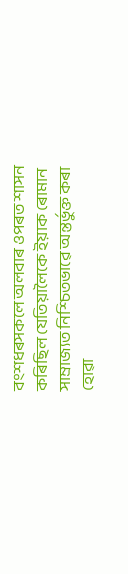বংশধৰসকলে অলবাৰ ওপৰত শাসন কৰিছিল যেতিয়ালৈকে ইয়াক ৰোমান সাম্ৰাজ্যত নিশ্চিতভাৱে অন্তৰ্ভুক্ত কৰা হোৱা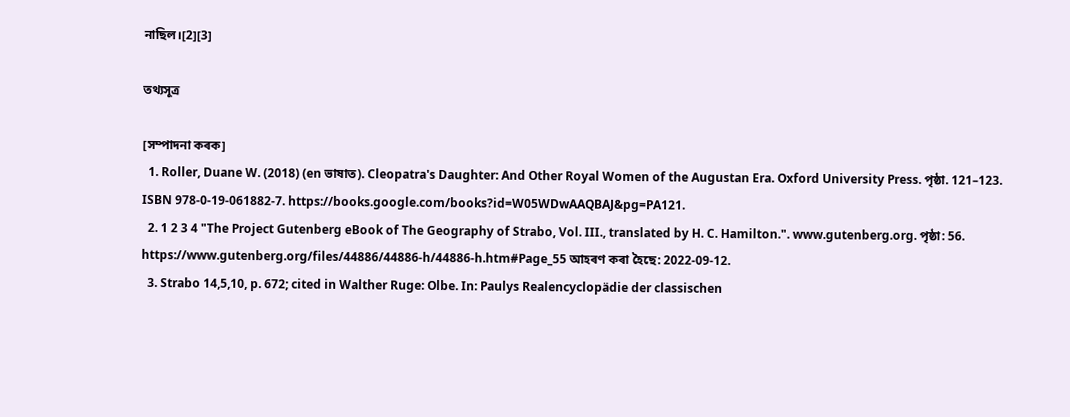নাছিল।[2][3]

তথ্যসূত্ৰ

[সম্পাদনা কৰক]
  1. Roller, Duane W. (2018) (en ভাষাত). Cleopatra's Daughter: And Other Royal Women of the Augustan Era. Oxford University Press. পৃষ্ঠা. 121–123. ISBN 978-0-19-061882-7. https://books.google.com/books?id=W05WDwAAQBAJ&pg=PA121.
  2. 1 2 3 4 "The Project Gutenberg eBook of The Geography of Strabo, Vol. III., translated by H. C. Hamilton.". www.gutenberg.org. পৃষ্ঠা: 56. https://www.gutenberg.org/files/44886/44886-h/44886-h.htm#Page_55 আহৰণ কৰা হৈছে: 2022-09-12.
  3. Strabo 14,5,10, p. 672; cited in Walther Ruge: Olbe. In: Paulys Realencyclopädie der classischen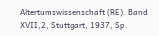Altertumswissenschaft (RE). Band XVII,2, Stuttgart, 1937, Sp.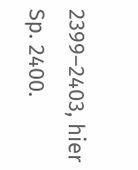2399–2403, hier Sp. 2400.